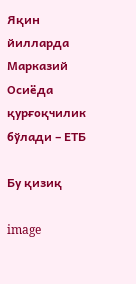Яқин йилларда Марказий Осиёда қурғоқчилик бўлади – ЕТБ

Бу қизиқ

image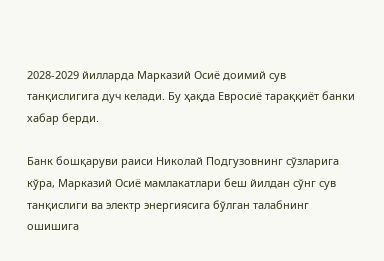2028-2029 йилларда Марказий Осиё доимий сув танқислигига дуч келади. Бу ҳақда Евросиё тараққиёт банки хабар берди.

Банк бошқаруви раиси Николай Подгузовнинг сўзларига кўра, Марказий Осиё мамлакатлари беш йилдан сўнг сув танқислиги ва электр энергиясига бўлган талабнинг ошишига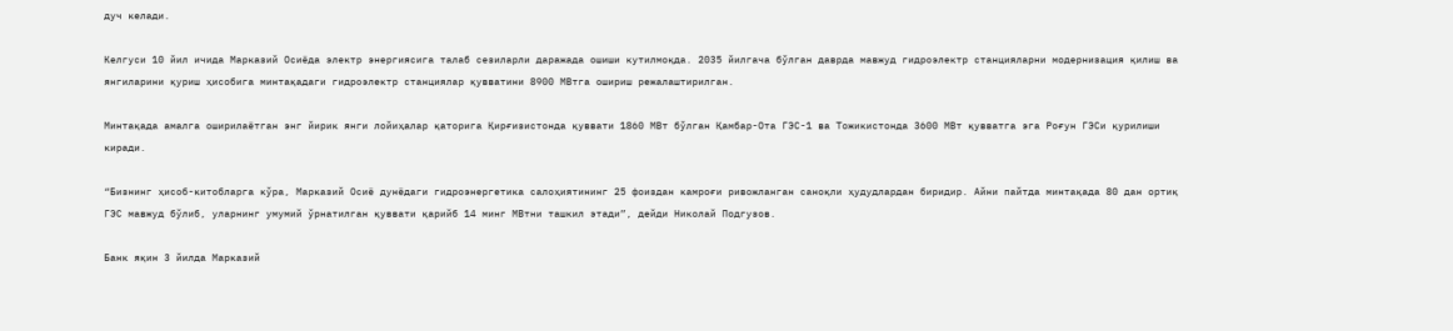дуч келади.

Келгуси 10 йил ичида Марказий Осиёда электр энергиясига талаб сезиларли даражада ошиши кутилмоқда. 2035 йилгача бўлган даврда мавжуд гидроэлектр станцияларни модернизация қилиш ва янгиларини қуриш ҳисобига минтақадаги гидроэлектр станциялар қувватини 8900 МВтга ошириш режалаштирилган.

Минтақада амалга оширилаётган энг йирик янги лойиҳалар қаторига Қирғизистонда қуввати 1860 МВт бўлган Қамбар-Ота ГЭС-1 ва Тожикистонда 3600 МВт қувватга эга Роғун ГЭСи қурилиши киради.

“Бизнинг ҳисоб-китобларга кўра, Марказий Осиё дунёдаги гидроэнергетика салоҳиятининг 25 фоиздан камроғи ривожланган саноқли ҳудудлардан биридир. Айни пайтда минтақада 80 дан ортиқ ГЭС мавжуд бўлиб, уларнинг умумий ўрнатилган қуввати қарийб 14 минг МВтни ташкил этади”, дейди Николай Подгузов.

Банк яқин 3 йилда Марказий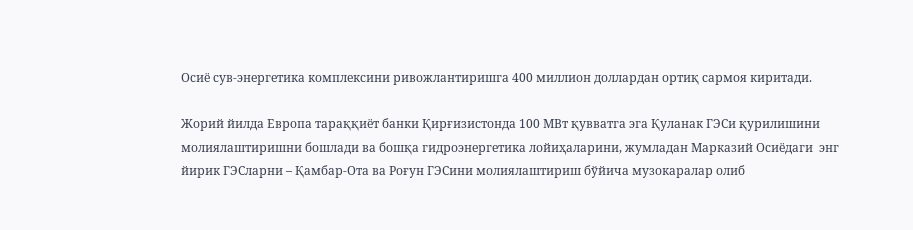Осиё сув-энергетика комплексини ривожлантиришга 400 миллион доллардан ортиқ сармоя киритади.

Жорий йилда Европа тараққиёт банки Қирғизистонда 100 МВт қувватга эга Қуланак ГЭСи қурилишини молиялаштиришни бошлади ва бошқа гидроэнергетика лойиҳаларини, жумладан Марказий Осиёдаги  энг йирик ГЭСларни – Қамбар-Ота ва Роғун ГЭСини молиялаштириш бўйича музокаралар олиб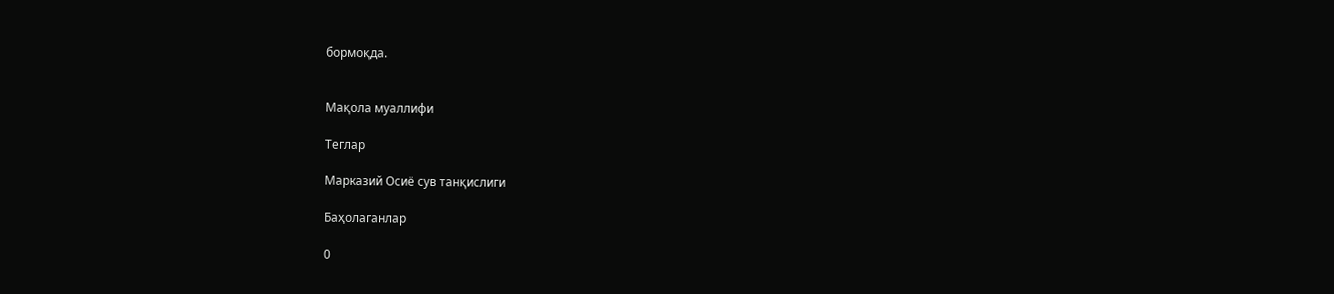бормоқда.


Мақола муаллифи

Теглар

Марказий Осиё сув танқислиги

Баҳолаганлар

0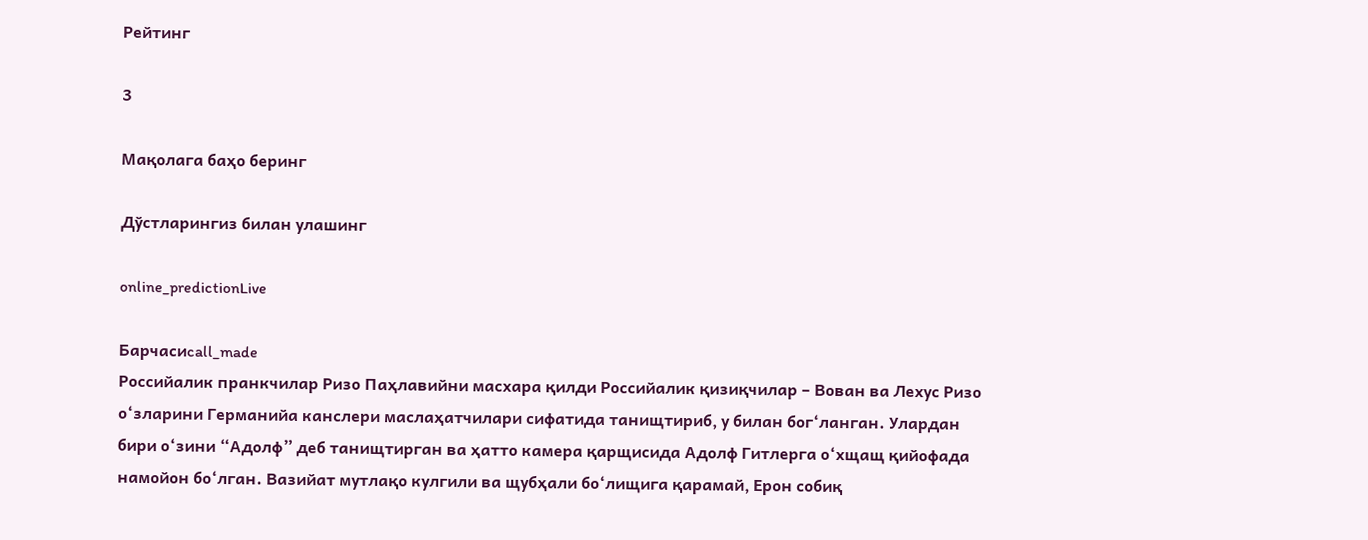Рейтинг

3

Мақолага баҳо беринг

Дўстларингиз билан улашинг

online_predictionLive

Барчасиcall_made
Российалик пранкчилар Ризо Паҳлавийни масхара қилди Российалик қизиқчилар – Вован ва Лехус Ризо о‘зларини Германийа канслери маслаҳатчилари сифатида танищтириб, у билан бог‘ланган. Улардан бири о‘зини “Адолф” деб танищтирган ва ҳатто камера қарщисида Адолф Гитлерга о‘хщащ қийофада намойон бо‘лган. Вазийат мутлақо кулгили ва щубҳали бо‘лищига қарамай, Ерон собиқ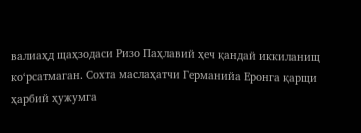валиаҳд щаҳзодаси Ризо Паҳлавий ҳеч қандай иккиланищ ко‘рсатмаган. Сохта маслаҳатчи Германийа Еронга қарщи ҳарбий ҳужумга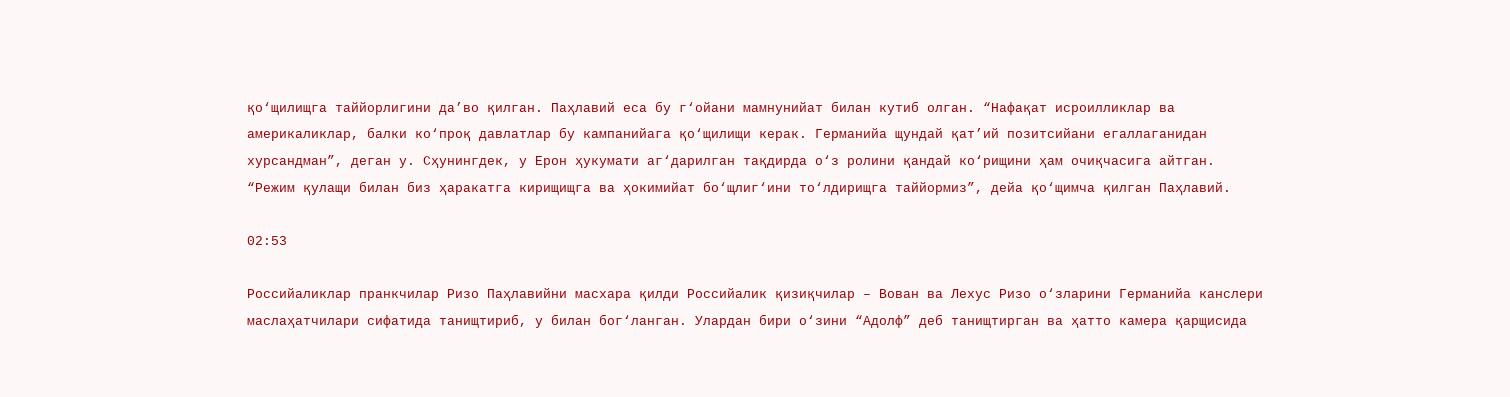қо‘щилищга таййорлигини да’во қилган. Паҳлавий еса бу г‘ойани мамнунийат билан кутиб олган. “Нафақат исроилликлар ва америкаликлар, балки ко‘проқ давлатлар бу кампанийага қо‘щилищи керак. Германийа щундай қат’ий позитсийани егаллаганидан хурсандман”, деган у. Сҳунингдек, у Ерон ҳукумати аг‘дарилган тақдирда о‘з ролини қандай ко‘рищини ҳам очиқчасига айтган. “Режим қулащи билан биз ҳаракатга кирищищга ва ҳокимийат бо‘щлиг‘ини то‘лдирищга таййормиз”, дейа қо‘щимча қилган Паҳлавий.

02:53

Российаликлар пранкчилар Ризо Паҳлавийни масхара қилди Российалик қизиқчилар – Вован ва Лехус Ризо о‘зларини Германийа канслери маслаҳатчилари сифатида танищтириб, у билан бог‘ланган. Улардан бири о‘зини “Адолф” деб танищтирган ва ҳатто камера қарщисида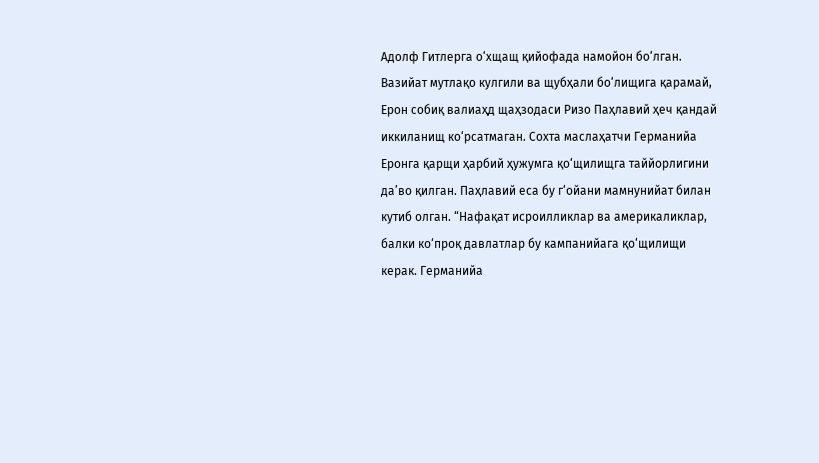Адолф Гитлерга о‘хщащ қийофада намойон бо‘лган. Вазийат мутлақо кулгили ва щубҳали бо‘лищига қарамай, Ерон собиқ валиаҳд щаҳзодаси Ризо Паҳлавий ҳеч қандай иккиланищ ко‘рсатмаган. Сохта маслаҳатчи Германийа Еронга қарщи ҳарбий ҳужумга қо‘щилищга таййорлигини да’во қилган. Паҳлавий еса бу г‘ойани мамнунийат билан кутиб олган. “Нафақат исроилликлар ва америкаликлар, балки ко‘проқ давлатлар бу кампанийага қо‘щилищи керак. Германийа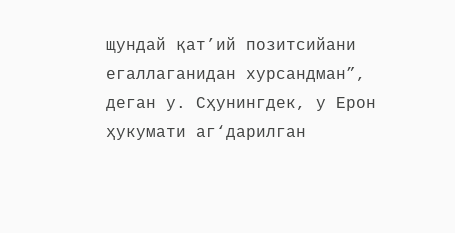щундай қат’ий позитсийани егаллаганидан хурсандман”, деган у. Сҳунингдек, у Ерон ҳукумати аг‘дарилган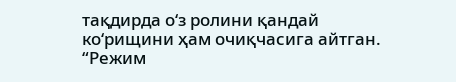тақдирда о‘з ролини қандай ко‘рищини ҳам очиқчасига айтган. “Режим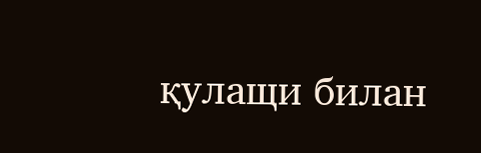қулащи билан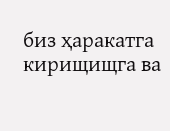биз ҳаракатга кирищищга ва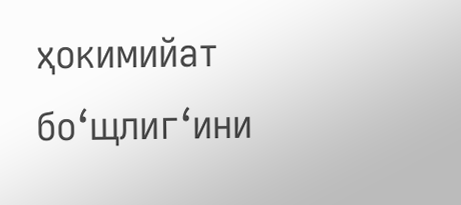ҳокимийат бо‘щлиг‘ини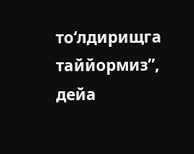то‘лдирищга таййормиз”, дейа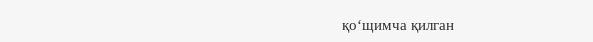қо‘щимча қилган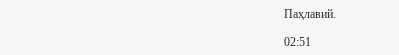Паҳлавий.

02:51